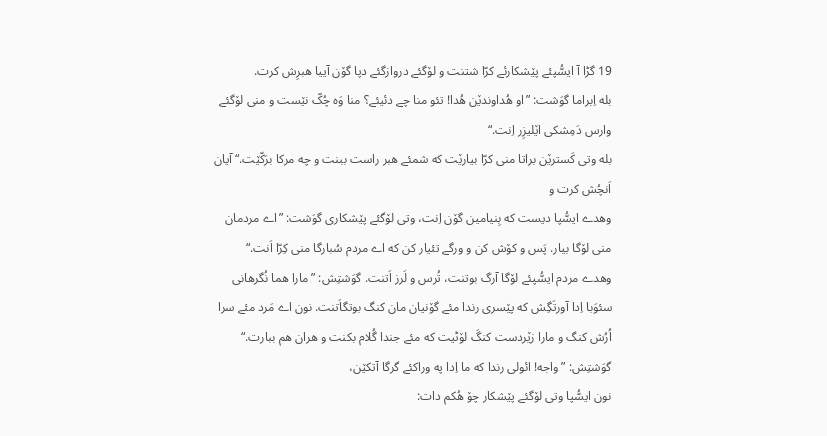19 گڑا آ ایسُّپئے پێشکارئے کرّا شتنت و لۆگئے دروازگئے دپا گۆن آییا هبرِش کرت.
بله اِبراما گوَشت: ”او هُداوندێن هُدا! تئو منا چے دئیئے؟ منا وَه چُکّ نێست و منی لۆگئے وارس دَمِشکی اێلیزِر اِنت.“
بله وتی کَسترێن براتا منی کرّا بیارێت که شمئے هبر راست ببنت و چه مرکا برَکّێت.“ آیان اَنچُش کرت و
وهدے ایسُّپا دیست که بِنیامین گۆن اِنت، وتی لۆگئے پێشکاری گوَشت: ”اے مردمان منی لۆگا بیار. پَس و کۆش کن و ورگے تئیار کن که اے مردم سُبارگا منی کِرّا اَنت.“
وهدے مردم ایسُّپئے لۆگا آرگ بوتنت، تُرس و لَرز اَتنت. گوَشتِش: ”مارا هما نُگرهانی سئوَبا اِدا آورتَگِش که پێسری رندا مئے گۆنیان مان کنگ بوتگاَتنت. نون اے مَرد مئے سرا اُرُش کنگ و مارا زێردست کنگَ لۆٹیت که مئے جندا گُلام بکنت و هران هم ببارت.“
گوَشتِش: ”واجه! ائولی رندا که ما اِدا په وراکئے گرگا آتکێن،
نون ایسُّپا وتی لۆگئے پێشکار چۆ هُکم دات: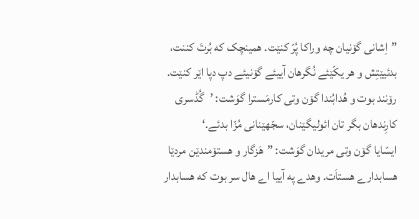”اِشانی گۆنیان چه وراکا پُرّ کنێت. همینچک که بُرتَ کننت، بدئیێتِش و هر یکّێئے نُگرهان آییئے گۆنیئے دپ دپا اێر کنێت.
رۆنند بوت و هُدابُندا گۆن وتی کارمَسترا گوَشت: ’گُڈسری کارِندهان بگر تان ائولیگێنان، سجّهێنانی مُزّا بدئے.‘
ایسّایا گۆن وتی مریدان گوَشت: ”هَزگار و هستۆمندێن مردێا هسابدارے هستاَت. وهدے په آییا اے هال سر بوت که هسابدار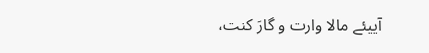آییئے مالا وارت و گارَ کنت،